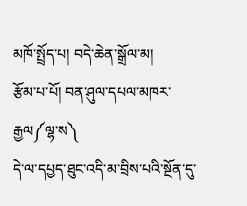མཁོ་སྤྲོད་པ། བདེ་ཆེན་སྒྲོལ་མ།
རྩོམ་པ་པོ། བན་ཤུལ་དཔལ་མཁར་རྒྱལ༼ལྷ་ས༽
དེ་ལ་དཔྱད་ཐུང་འདི་མ་བྲིས་པའི་སྔོན་དུ་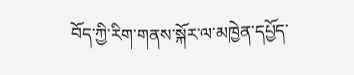བོད་ཀྱི་རིག་གནས་སྐོར་ལ་མཁྱེན་དཔྱོད་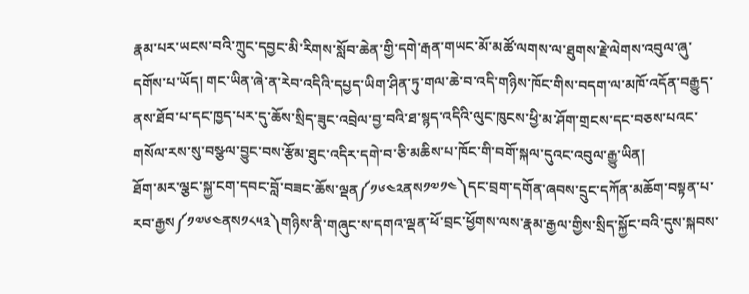རྣམ་པར་ཡངས་བའི་ཀྲུང་དབྱང་མི་རིགས་སློབ་ཆེན་གྱི་དགེ་རྒན་གཡང་མོ་མཚོ་ལགས་ལ་ཐུགས་རྗེ་ལེགས་འབུལ་ཞུ་དགོས་པ་ཡོད། གང་ཡིན་ཞེ་ན་རེབ་འདིའི་དཔྱད་ཡིག་ཤིན་ཏུ་གལ་ཆེ་བ་འདི་གཉིས་ཁོང་གིས་བདག་ལ་མཁོ་འདོན་བརྒྱུད་ནས་ཐོབ་པ་དང་ཁྱད་པར་དུ་ཆོས་སྲིད་ཟུང་འབྲེལ་བྱ་བའི་ཐ་སྙད་འདིའི་ལུང་ཁུངས་ཕྱི་མ་ཤོག་གྲངས་དང་བཅས་པའང་གསོལ་རས་སུ་བསྩལ་བྱུང་བས་རྩོམ་ཐུང་འདིར་དགེ་བ་ཅི་མཆིས་པ་ཁོང་གི་བགོ་སྐལ་དུའང་འབུལ་རྒྱུ་ཡིན།
ཐོག་མར་ལྕང་སྐྱ་ངག་དབང་བློ་བཟང་ཆོས་ལྡན༼༡༦༤༢ནས༡༧༡༤༽དང་བྲག་དགོན་ཞབས་དྲུང་དཀོན་མཆོག་བསྟན་པ་རབ་རྒྱས༼༡༧༦༤ནས༡༨༥༣༽གཉིས་ནི་གཞུང་ས་དགའ་ལྡན་ཕོ་བྲང་ཕྱོགས་ལས་རྣམ་རྒྱལ་གྱིས་སྲིད་སྐྱོང་བའི་དུས་སྐབས་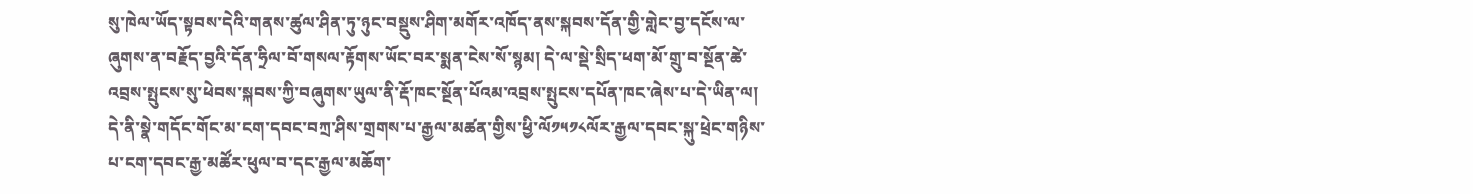སུ་ཁེལ་ཡོད་སྟབས་དེའི་གནས་ཚུལ་ཤིན་ཏུ་ཉུང་བསྡུས་ཤིག་མགོར་འཁོད་ནས་སྐབས་དོན་གྱི་གླེང་བྱ་དངོས་ལ་ཞུགས་ན་བརྗོད་བྱའི་དོན་ཧྲིལ་བོ་གསལ་རྟོགས་ཡོང་བར་སྨན་ངེས་སོ་སྙམ། དེ་ལ་སྡེ་སྲིད་ཕག་མོ་གྲུ་བ་སྔོན་ཚེ་འབྲས་སྤུངས་སུ་ཕེབས་སྐབས་ཀྱི་བཞུགས་ཡུལ་ནི་རྡོ་ཁང་སྔོན་པོའམ་འབྲས་སྤུངས་དཔོན་ཁང་ཞེས་པ་དེ་ཡིན་ལ། དེ་ནི་སྣེ་གདོང་གོང་མ་ངག་དབང་བཀྲ་ཤིས་གྲགས་པ་རྒྱལ་མཚན་གྱིས་ཕྱི་ལོ༡༥༡༨ལོར་རྒྱལ་དབང་སྐུ་ཕྲེང་གཉིས་པ་ངག་དབང་རྒྱ་མཚོར་ཕུལ་བ་དང་རྒྱལ་མཆོག་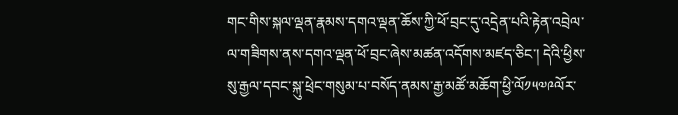གང་གིས་སྐལ་ལྡན་རྣམས་དགའ་ལྡན་ཆོས་ཀྱི་ཕོ་བྲང་དུ་འདྲེན་པའི་རྟེན་འབྲེལ་ལ་གཟིགས་ནས་དགའ་ལྡན་ཕོ་བྲང་ཞེས་མཚན་འདོགས་མཛད་ཅིང་། དེའི་ཕྱིས་སུ་རྒྱལ་དབང་སྐུ་ཕྲེང་གསུམ་པ་བསོད་ནམས་རྒྱ་མཚོ་མཆོག་ཕྱི་ལོ༡༥༧༩ལོར་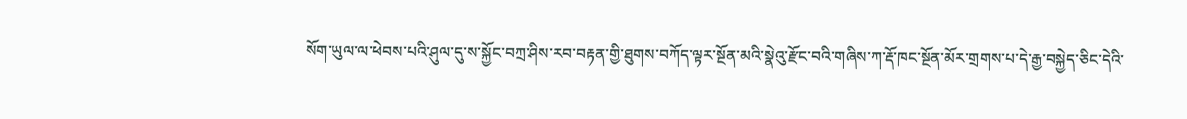སོག་ཡུལ་ལ་ཕེབས་པའི་ཤུལ་དུ་ས་སྐྱོང་བཀྲ་ཤིས་རབ་བརྟན་གྱི་ཐུགས་བཀོད་ལྟར་སྔོན་མའི་སྣེའུ་རྫོང་བའི་གཞིས་ཀ་རྡོ་ཁང་སྔོན་མོར་གྲགས་པ་དེ་རྒྱ་བསྐྱེད་ཅིང་དེའི་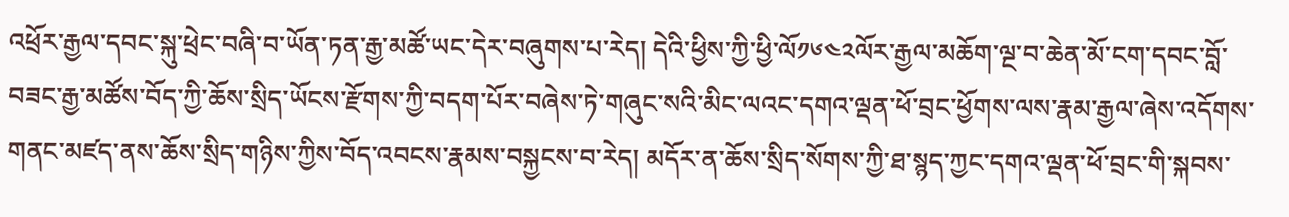འཕྲོར་རྒྱལ་དབང་སྐུ་ཕྲེང་བཞི་བ་ཡོན་ཏན་རྒྱ་མཚོ་ཡང་དེར་བཞུགས་པ་རེད། དེའི་ཕྱིས་ཀྱི་ཕྱི་ལོ༡༦༤༢ལོར་རྒྱལ་མཆོག་ལྔ་བ་ཆེན་མོ་ངག་དབང་བློ་བཟང་རྒྱ་མཚོས་བོད་ཀྱི་ཆོས་སྲིད་ཡོངས་རྫོགས་ཀྱི་བདག་པོར་བཞེས་ཏེ་གཞུང་སའི་མིང་ལའང་དགའ་ལྡན་ཕོ་བྲང་ཕྱོགས་ལས་རྣམ་རྒྱལ་ཞེས་འདོགས་གནང་མཛད་ནས་ཆོས་སྲིད་གཉིས་ཀྱིས་བོད་འབངས་རྣམས་བསྐྱངས་བ་རེད། མདོར་ན་ཆོས་སྲིད་སོགས་ཀྱི་ཐ་སྙད་ཀྱང་དགའ་ལྡན་ཕོ་བྲང་གི་སྐབས་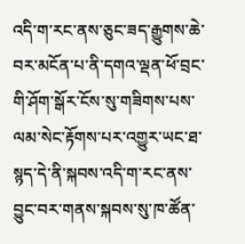འདི་ག་རང་ནས་ཅུང་ཟད་རྒྱུགས་ཆེ་བར་མངོན་པ་ནི་དགའ་ལྡན་ཕོ་བྲང་གི་ཤོག་སྒོར་ངོས་སུ་གཟིགས་པས་ལམ་སེང་རྟོགས་པར་འགྱུར་ཡང་ཐ་སྙད་དེ་ནི་སྐབས་འདི་ག་རང་ནས་བྱུང་བར་གནས་སྐབས་སུ་ཁ་ཚོན་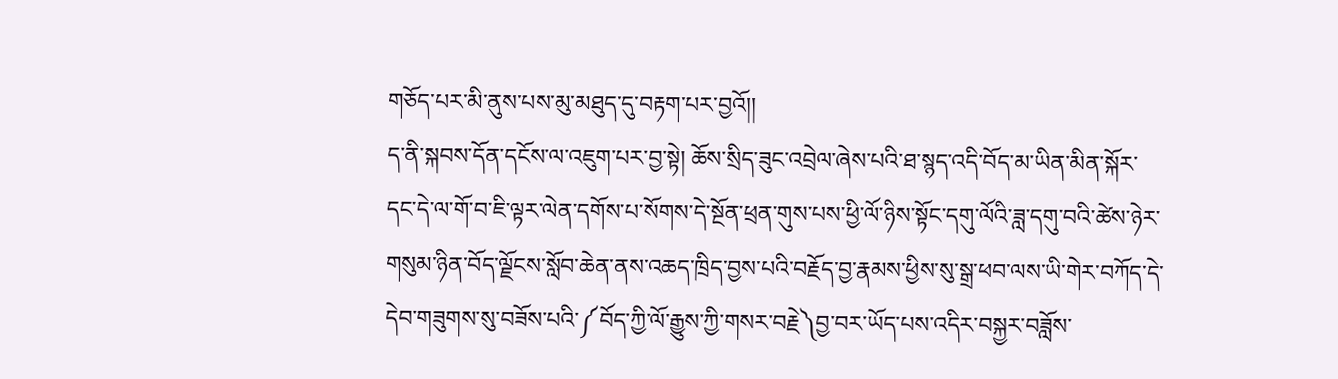གཅོད་པར་མི་ནུས་པས་མུ་མཐུད་དུ་བརྟག་པར་བྱའོ།།
ད་ནི་སྐབས་དོན་དངོས་ལ་འཇུག་པར་བྱ་སྟེ། ཆོས་སྲིད་ཟུང་འབྲེལ་ཞེས་པའི་ཐ་སྙད་འདི་བོད་མ་ཡིན་མིན་སྐོར་དང་དེ་ལ་གོ་བ་ཇི་ལྟར་ལེན་དགོས་པ་སོགས་དེ་སྔོན་ཕྲན་གུས་པས་ཕྱི་ལོ་ཉིས་སྟོང་དགུ་ལོའི་ཟླ་དགུ་བའི་ཚེས་ཉེར་གསུམ་ཉིན་བོད་ལྗོངས་སློབ་ཆེན་ནས་འཆད་ཁྲིད་བྱས་པའི་བརྗོད་བྱ་རྣམས་ཕྱིས་སུ་སྒྲ་ཕབ་ལས་ཡི་གེར་བཀོད་དེ་དེབ་གཟུགས་སུ་བཟོས་པའི་༼བོད་ཀྱི་ལོ་རྒྱུས་ཀྱི་གསར་བརྗེ༽བྱ་བར་ཡོད་པས་འདིར་བསྐྱར་བཟློས་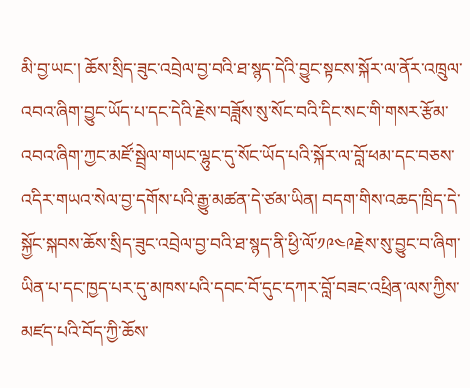མི་བྱ་ཡང་། ཆོས་སྲིད་ཟུང་འབྲེལ་བྱ་བའི་ཐ་སྙད་དེའི་བྱུང་སྟངས་སྐོར་ལ་ནོར་འཁྲུལ་འབའ་ཞིག་བྱུང་ཡོད་པ་དང་དེའི་རྗེས་བཟློས་སུ་སོང་བའི་དིང་སང་གི་གསར་རྩོམ་འབའ་ཞིག་ཀྱང་མཛོ་སྦྲེལ་གཡང་ལྷུང་དུ་སོང་ཡོད་པའི་སྐོར་ལ་བློ་ཕམ་དང་བཅས་འདིར་གཡའ་སེལ་བྱ་དགོས་པའི་རྒྱུ་མཚན་དེ་ཙམ་ཡིན། བདག་གིས་འཆད་ཁྲིད་དེ་སྐྱོང་སྐབས་ཆོས་སྲིད་ཟུང་འབྲེལ་བྱ་བའི་ཐ་སྙད་ནི་ཕྱི་ལོ་༡༩༤༩རྗེས་སུ་བྱུང་བ་ཞིག་ཡིན་པ་དང་ཁྱད་པར་དུ་མཁས་པའི་དབང་བོ་དུང་དཀར་བློ་བཟང་འཕྲིན་ལས་ཀྱིས་མཛད་པའི་བོད་ཀྱི་ཆོས་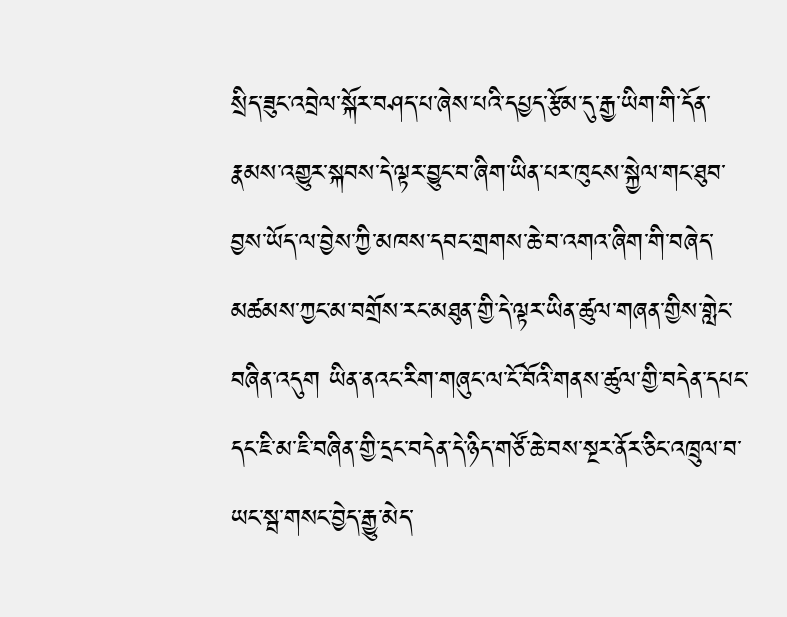སྲིད་ཟུང་འབྲེལ་སྐོར་བཤད་པ་ཞེས་པའི་དཔྱད་རྩོམ་དུ་རྒྱ་ཡིག་གི་དོན་རྣམས་འགྱུར་སྐབས་དེ་ལྟར་བྱུང་བ་ཞིག་ཡིན་པར་ཁུངས་སྐྱེལ་གང་ཐུབ་བྱས་ཡོད་ལ་བྱེས་ཀྱི་མཁས་དབང་གྲགས་ཆེ་བ་འགའ་ཞིག་གི་བཞེད་མཚམས་ཀྱང་མ་བགྲོས་རང་མཐུན་གྱི་དེ་ལྟར་ཡིན་ཚུལ་གཞན་གྱིས་གླེང་བཞིན་འདུག ཡིན་ནའང་རིག་གཞུང་ལ་ངོ་བོའི་གནས་ཚུལ་གྱི་བདེན་དཔང་དང་ཇི་མ་ཇི་བཞིན་གྱི་དྲང་བདེན་དེ་ཉིད་གཙོ་ཆེ་བས་སྔར་ནོར་ཅིང་འཁྲུལ་བ་ཡང་སྦ་གསང་བྱེད་རྒྱུ་མེད་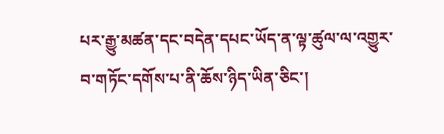པར་རྒྱུ་མཚན་དང་བདེན་དཔང་ཡོད་ན་ལྟ་ཚུལ་ལ་འགྱུར་བ་གཏོང་དགོས་པ་ནི་ཆོས་ཉིད་ཡིན་ཅིང་།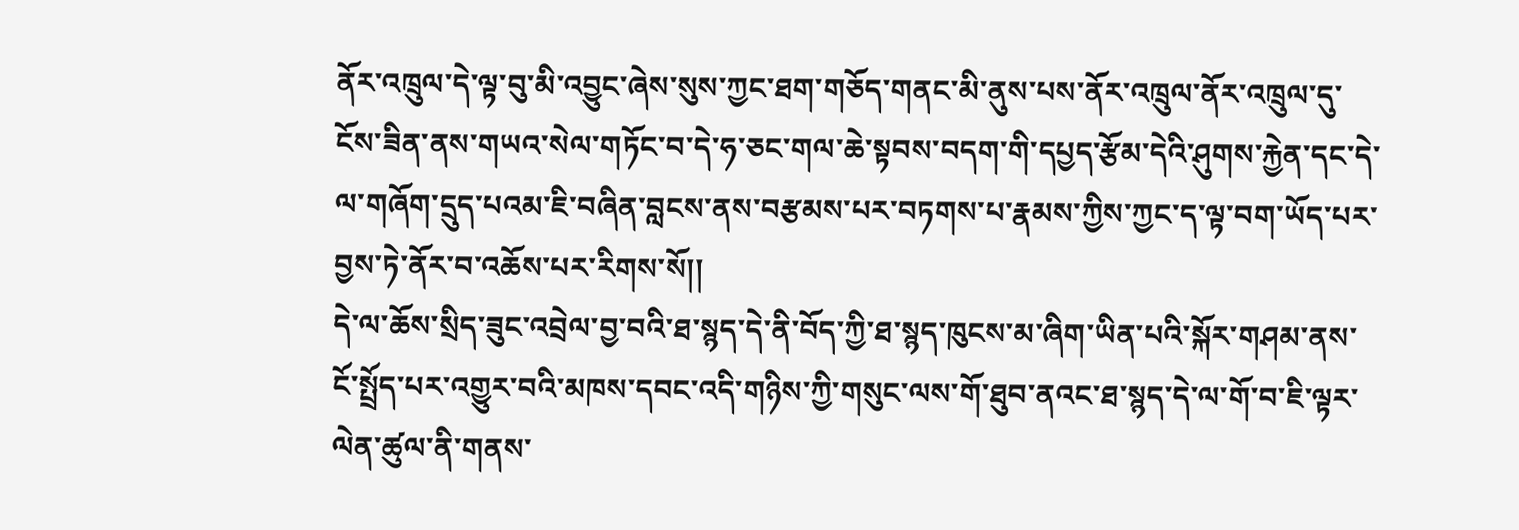ནོར་འཁྲུལ་དེ་ལྟ་བུ་མི་འབྱུང་ཞེས་སུས་ཀྱང་ཐག་གཅོད་གནང་མི་ནུས་པས་ནོར་འཁྲུལ་ནོར་འཁྲུལ་དུ་ངོས་ཟིན་ནས་གཡའ་སེལ་གཏོང་བ་དེ་ཧ་ཅང་གལ་ཆེ་སྟབས་བདག་གི་དཔྱད་རྩོམ་དེའི་ཤུགས་རྐྱེན་དང་དེ་ལ་གཞོག་དྲུད་པའམ་ཇི་བཞིན་བླངས་ནས་བརྩམས་པར་བཏགས་པ་རྣམས་ཀྱིས་ཀྱང་ད་ལྟ་བག་ཡོད་པར་བྱས་ཏེ་ནོར་བ་འཆོས་པར་རིགས་སོ།།
དེ་ལ་ཆོས་སྲིད་ཟུང་འབྲེལ་བྱ་བའི་ཐ་སྙད་དེ་ནི་བོད་ཀྱི་ཐ་སྙད་ཁུངས་མ་ཞིག་ཡིན་པའི་སྐོར་གཤམ་ནས་ངོ་སྤྲོད་པར་འགྱུར་བའི་མཁས་དབང་འདི་གཉིས་ཀྱི་གསུང་ལས་གོ་ཐུབ་ནའང་ཐ་སྙད་དེ་ལ་གོ་བ་ཇི་ལྟར་ལེན་ཚུལ་ནི་གནས་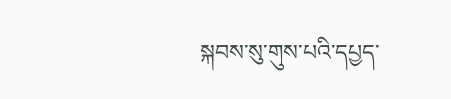སྐབས་སུ་གུས་པའི་དཔྱད་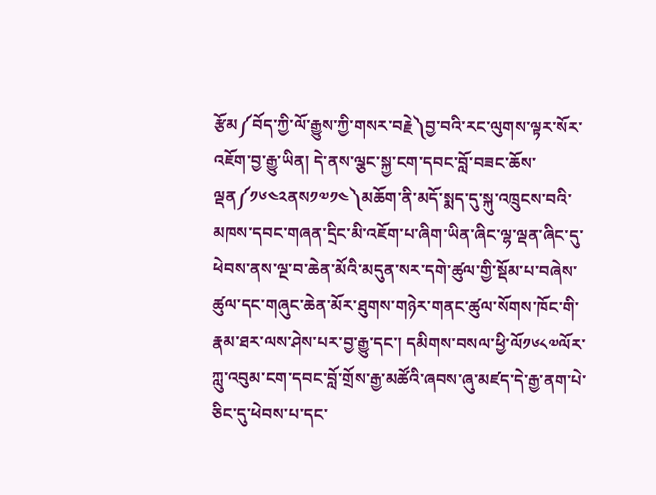རྩོམ༼བོད་ཀྱི་ལོ་རྒྱུས་ཀྱི་གསར་བརྗེ༽བྱ་བའི་རང་ལུགས་ལྟར་སོར་འཇོག་བྱ་རྒྱུ་ཡིན། དེ་ནས་ལྕང་སྐྱ་ངག་དབང་བློ་བཟང་ཆོས་ལྡན༼༡༦༤༢ནས༡༧༡༤༽མཆོག་ནི་མདོ་སྨད་དུ་སྐུ་འཁྲུངས་བའི་མཁས་དབང་གཞན་དྲིང་མི་འཇོག་པ་ཞིག་ཡིན་ཞིང་ལྷ་ལྡན་ཞིང་དུ་ཕེབས་ནས་ལྔ་བ་ཆེན་མོའི་མདུན་སར་དགེ་ཚུལ་གྱི་སྡོམ་པ་བཞེས་ཚུལ་དང་གཞུང་ཆེན་མོར་ཐུགས་གཉེར་གནང་ཚུལ་སོགས་ཁོང་གི་རྣམ་ཐར་ལས་ཤེས་པར་བྱ་རྒྱུ་དང་། དམིགས་བསལ་ཕྱི་ལོ༡༦༨༧ལོར་ཀླུ་འབུམ་ངག་དབང་བློ་གྲོས་རྒྱ་མཚོའི་ཞབས་ཞུ་མཛད་དེ་རྒྱ་ནག་པེ་ཅིང་དུ་ཕེབས་པ་དང་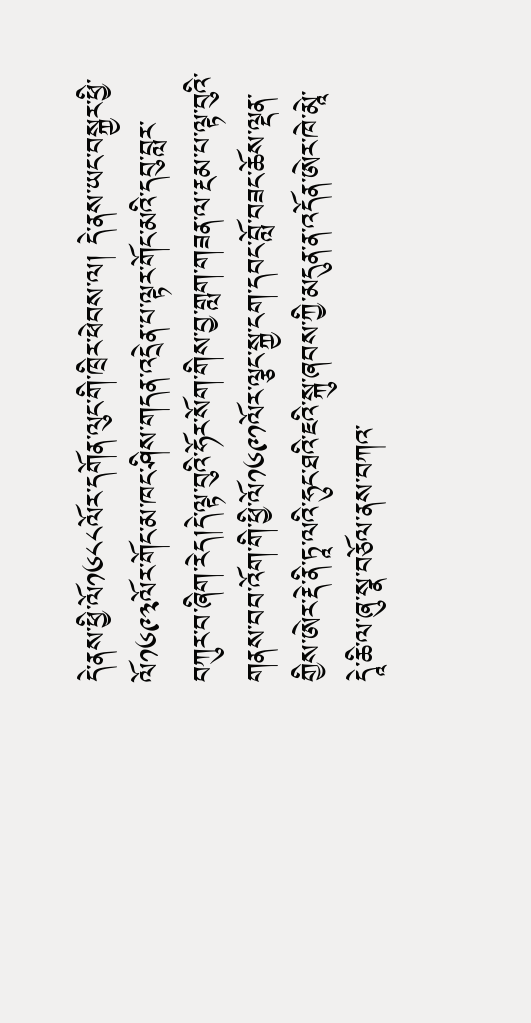དེ་ནས་ཕྱི་ལོ༡༦༨༨ལོར་དགོན་ལུང་གི་ཁྲིར་ཕེབས་ལ། དེ་ནས་ཡང་བསྐྱར་ཕྱི་ལོ༡༦༩༣ལོར་གོང་མ་ཁང་ཤིས་གདན་འདྲེན་པ་ལྟར་གོང་མའི་དབུ་བླར་བཀུར་བ་ཞིག་རེད།དེ་ལྟ་བུའི་ཧོར་སོག་གིས་བྱ་གླག་གཟན་ལ་རྔམ་པ་ལྟ་བུའི་གནས་བབ་འོག་གི་ཕྱི་ལོ༡༦༩༡ལོར་ལྕང་སྐྱ་ངག་དབང་བློ་བཟང་ཆོས་ལྡན་གྱིས་ཨེར་རྡེ་ནི་ཏཱ་ལའི་ཧུང་ཐའི་ཇའི་སྐུ་ཞབས་ཀྱི་མདུན་ན་འདོན་ཨེར་ཁེ་མཱེ་དཱེ་ཆི་ལ་ཞུ་སྣ་བཅོལ་ནས་བཀའ་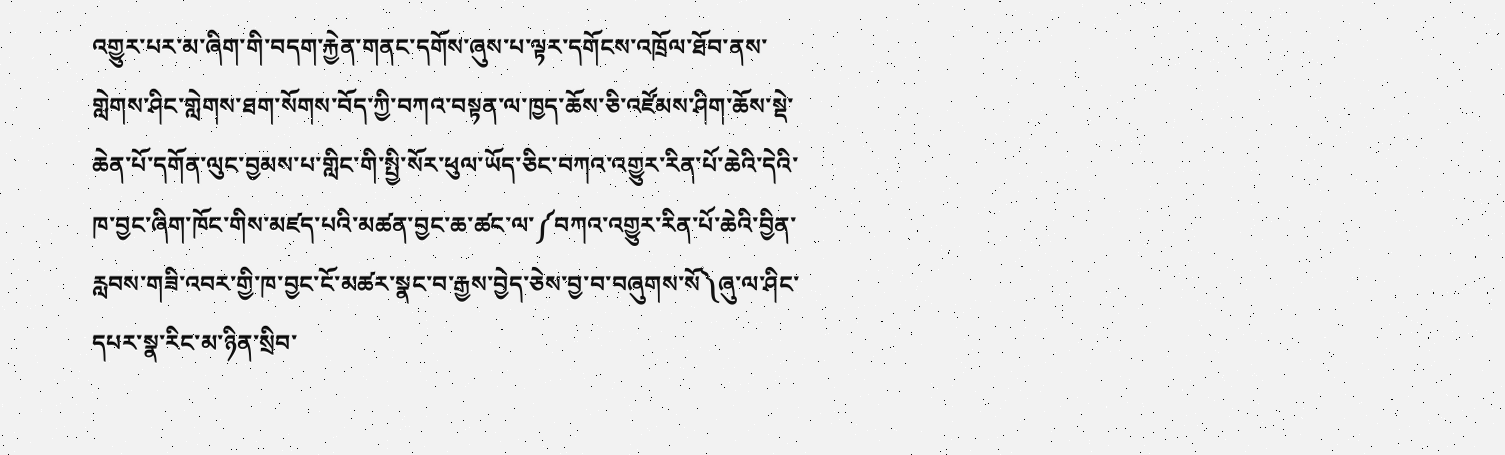འགྱུར་པར་མ་ཞིག་གི་བདག་རྐྱེན་གནང་དགོས་ཞུས་པ་ལྟར་དགོངས་འཁྲོལ་ཐོབ་ནས་གླེགས་ཤིང་གླེགས་ཐག་སོགས་བོད་ཀྱི་བཀའ་བསྟན་ལ་ཁྱད་ཆོས་ཅི་འཛོམས་ཤིག་ཆོས་སྡེ་ཆེན་པོ་དགོན་ལུང་བྱམས་པ་གླིང་གི་སྤྱི་སོར་ཕུལ་ཡོད་ཅིང་བཀའ་འགྱུར་རིན་པོ་ཆེའི་དེའི་ཁ་བྱང་ཞིག་ཁོང་གིས་མཛད་པའི་མཚན་བྱང་ཆ་ཚང་ལ་༼བཀའ་འགྱུར་རིན་པོ་ཆེའི་བྱིན་རླབས་གཟི་འབར་གྱི་ཁ་བྱང་ངོ་མཚར་སྣང་བ་རྒྱས་བྱེད་ཅེས་བྱ་བ་བཞུགས་སོ༽ཞུ་ལ་ཤིང་དཔར་སྣ་རིང་མ་ཉིན་སྲིབ་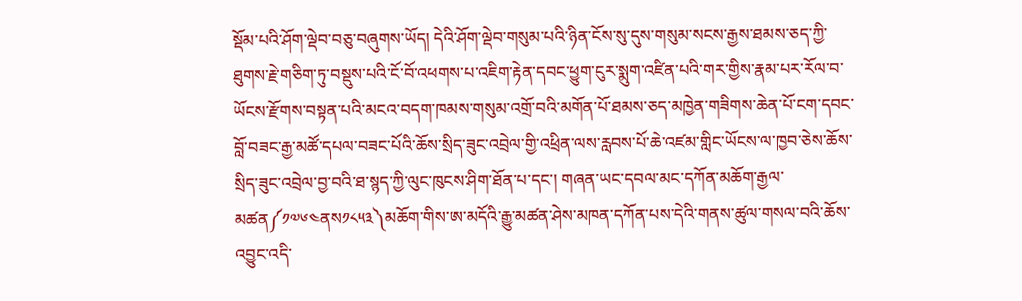སྡོམ་པའི་ཤོག་ལྡེབ་བཅུ་བཞུགས་ཡོད། དེའི་ཤོག་ལྡེབ་གསུམ་པའི་ཉིན་ངོས་སུ་དུས་གསུམ་སངས་རྒྱས་ཐམས་ཅད་ཀྱི་ཐུགས་རྗེ་གཅིག་ཏུ་བསྡུས་པའི་ངོ་བོ་འཕགས་པ་འཇིག་རྟེན་དབང་ཕྱུག་ངུར་སྨུག་འཛིན་པའི་གར་གྱིས་རྣམ་པར་རོལ་བ་ཡོངས་རྫོགས་བསྟན་པའི་མངའ་བདག་ཁམས་གསུམ་འགྲོ་བའི་མགོན་པོ་ཐམས་ཅད་མཁྱེན་གཟིགས་ཆེན་པོ་ངག་དབང་བློ་བཟང་རྒྱ་མཚོ་དཔལ་བཟང་པོའི་ཆོས་སྲིད་ཟུང་འབྲེལ་གྱི་འཕྲིན་ལས་རླབས་པོ་ཆེ་འཛམ་གླིང་ཡོངས་ལ་ཁྱབ་ཅེས་ཆོས་སྲིད་ཟུང་འབྲེལ་བྱ་བའི་ཐ་སྙད་ཀྱི་ལུང་ཁུངས་ཤིག་ཐོན་པ་དང་། གཞན་ཡང་དབལ་མང་དཀོན་མཆོག་རྒྱལ་མཚན༼༡༧༦༤ནས༡༨༥༣༽མཆོག་གིས་ཨ་མདོའི་རྒྱུ་མཚན་ཤེས་མཁན་དཀོན་པས་དེའི་གནས་ཚུལ་གསལ་བའི་ཆོས་འབྱུང་འདི་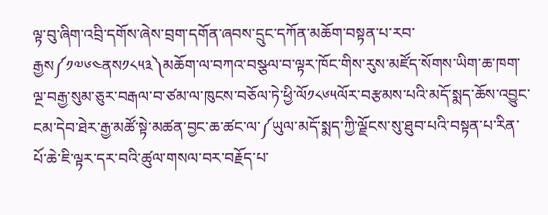ལྟ་བུ་ཞིག་འབྲི་དགོས་ཞེས་བྲག་དགོན་ཞབས་དྲུང་དཀོན་མཆོག་བསྟན་པ་རབ་རྒྱས༼༡༧༦༤ནས༡༨༥༣༽མཆོག་ལ་བཀའ་བསྩལ་བ་ལྟར་ཁོང་གིས་རུས་མཛོད་སོགས་ཡིག་ཆ་ཁག་ལྔ་བརྒྱ་སུམ་ཅུར་བརྒལ་བ་ཙམ་ལ་ཁུངས་བཅོལ་ཏེ་ཕྱི་ལོ༡༨༦༥ལོར་བརྩམས་པའི་མདོ་སྨད་ཆོས་འབྱུང་ངམ་དེབ་ཐེར་རྒྱ་མཚོ་སྟེ་མཚན་བྱང་ཆ་ཚང་ལ་༼ཡུལ་མདོ་སྨད་ཀྱི་ལྗོངས་སུ་ཐུབ་པའི་བསྟན་པ་རིན་པོ་ཆེ་ཇི་ལྟར་དར་བའི་ཚུལ་གསལ་བར་བརྗོད་པ་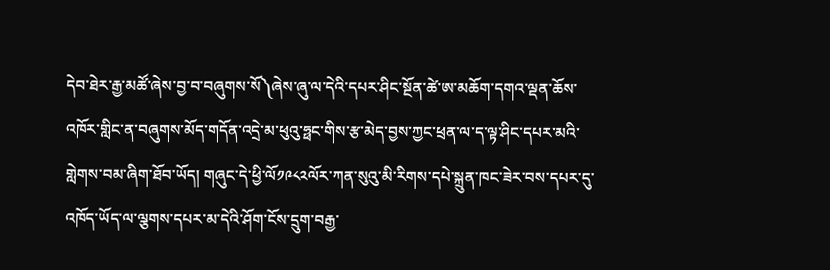དེབ་ཐེར་རྒྱ་མཚོ་ཞེས་བྱ་བ་བཞུགས་སོ༽ཞེས་ཞུ་ལ་དེའི་དཔར་ཤིང་སྔོན་ཚེ་ཨ་མཆོག་དགའ་ལྡན་ཆོས་འཁོར་གླིང་ན་བཞུགས་མོད་གདོན་འདྲེ་མ་ཕུའུ་ཧྥང་གིས་རྩ་མེད་བྱས་ཀྱང་ཕྲན་ལ་ད་ལྟ་ཤིང་དཔར་མའི་གླེགས་བམ་ཞིག་ཐོབ་ཡོད། གཞུང་དེ་ཕྱི་ལོ༡༩༨༢ལོར་ཀན་སུའུ་མི་རིགས་དཔེ་སྐྲུན་ཁང་ཟེར་བས་དཔར་དུ་འཁོད་ཡོད་ལ་ལྕགས་དཔར་མ་དེའི་ཤོག་ངོས་དྲུག་བརྒྱ་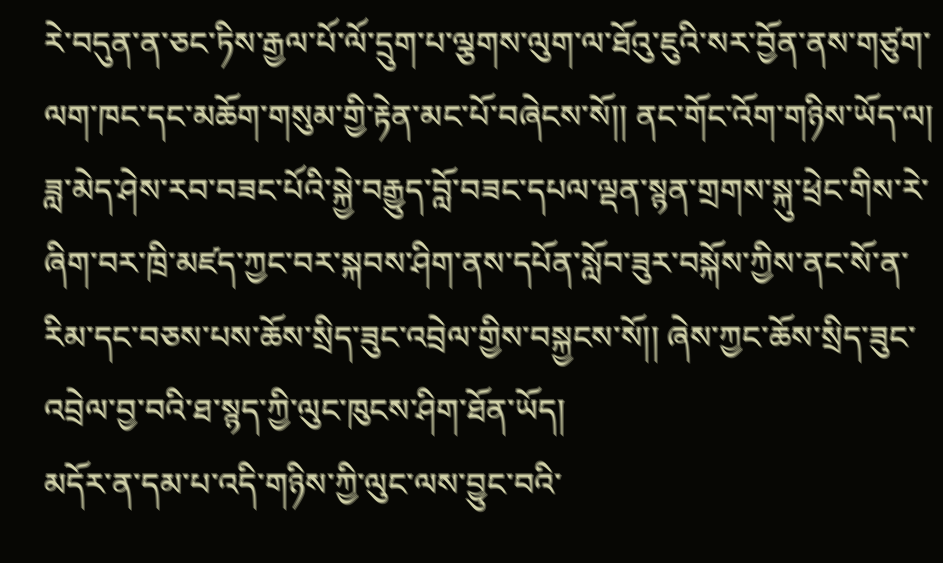རེ་བདུན་ན་ཅང་ཏིས་རྒྱལ་པོ་ལོ་དྲུག་པ་ལྕགས་ལུག་ལ་ཐོའུ་ཇུའི་སར་བྱོན་ནས་གཙུག་ལག་ཁང་དང་མཆོག་གསུམ་གྱི་རྟེན་མང་པོ་བཞེངས་སོ།། ནང་གོང་འོག་གཉིས་ཡོད་ལ། ཟླ་མེད་ཤེས་རབ་བཟང་པོའི་སྐྱེ་བརྒྱུད་བློ་བཟང་དཔལ་ལྡན་སྙན་གྲགས་སྐུ་ཕྲེང་གིས་རེ་ཞིག་བར་ཁྲི་མཛད་ཀྱང་བར་སྐབས་ཤིག་ནས་དཔོན་སློབ་ཟུར་བསྐོས་ཀྱིས་ནང་སོ་ན་རིམ་དང་བཅས་པས་ཆོས་སྲིད་ཟུང་འབྲེལ་གྱིས་བསྐྱངས་སོ།། ཞེས་ཀྱང་ཆོས་སྲིད་ཟུང་འབྲེལ་བྱ་བའི་ཐ་སྙད་ཀྱི་ལུང་ཁུངས་ཤིག་ཐོན་ཡོད།
མདོར་ན་དམ་པ་འདི་གཉིས་ཀྱི་ལུང་ལས་བྱུང་བའི་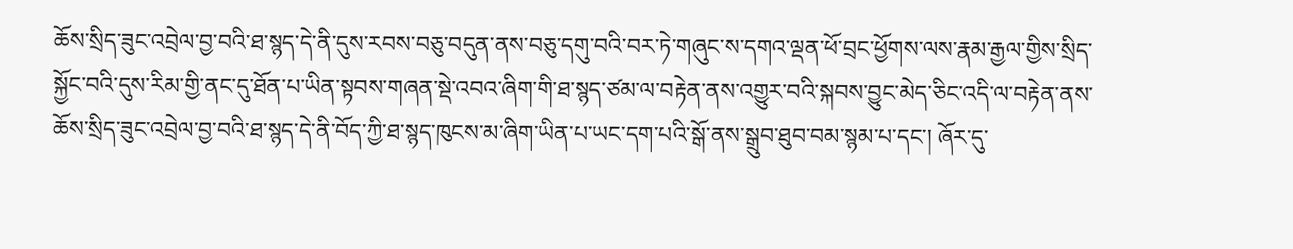ཆོས་སྲིད་ཟུང་འབྲེལ་བྱ་བའི་ཐ་སྙད་དེ་ནི་དུས་རབས་བཅུ་བདུན་ནས་བཅུ་དགུ་བའི་བར་ཏེ་གཞུང་ས་དགའ་ལྡན་ཕོ་བྲང་ཕྱོགས་ལས་རྣམ་རྒྱལ་གྱིས་སྲིད་སྐྱོང་བའི་དུས་རིམ་གྱི་ནང་དུ་ཐོན་པ་ཡིན་སྟབས་གཞན་སྡེ་འབའ་ཞིག་གི་ཐ་སྙད་ཙམ་ལ་བརྟེན་ནས་འགྱུར་བའི་སྐབས་བྱུང་མེད་ཅིང་འདི་ལ་བརྟེན་ནས་ཆོས་སྲིད་ཟུང་འབྲེལ་བྱ་བའི་ཐ་སྙད་དེ་ནི་བོད་ཀྱི་ཐ་སྙད་ཁུངས་མ་ཞིག་ཡིན་པ་ཡང་དག་པའི་སྒོ་ནས་སྒྲུབ་ཐུབ་བམ་སྙམ་པ་དང་། ཞོར་དུ་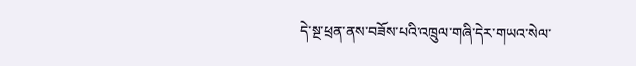དེ་སྔ་ཕྲན་ནས་བཟོས་པའི་འཁྲུལ་གཞི་དེར་གཡའ་སེལ་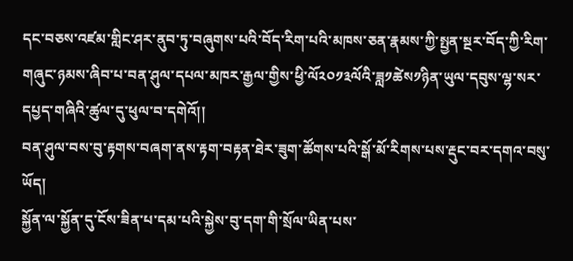དང་བཅས་འཛམ་གླིང་ཤར་ནུབ་ཏུ་བཞུགས་པའི་བོད་རིག་པའི་མཁས་ཅན་རྣམས་ཀྱི་སྤྱན་སྔར་བོད་ཀྱི་རིག་གཞུང་ཉམས་ཞིབ་པ་བན་ཤུལ་དཔལ་མཁར་རྒྱལ་གྱིས་ཕྱི་ལོ༢༠༡༣ལོའི་ཟླ༡ཚེས༡ཉིན་ཡུལ་དབུས་ལྷ་སར་དཔྱད་གཞིའི་ཚུལ་དུ་ཕུལ་བ་དགེའོ།།
བན་ཤུལ་བས་བུ་རྟགས་བཞག་ནས་རྟག་བརྟན་ཐེར་ཟུག་ཚོགས་པའི་སྒོ་མོ་རིགས་པས་རྡུང་བར་དགའ་བསུ་ཡོད།
སྐྱོན་ལ་སྐྱོན་དུ་ངོས་ཟིན་པ་དམ་པའི་སྐྱེས་བུ་དག་གི་སྲོལ་ཡིན་པས་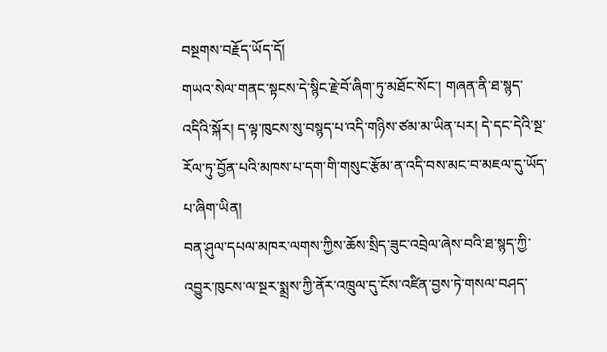བསྔགས་བརྗོད་ཡོད་དོ།
གཡའ་སེལ་གནང་སྟངས་དེ་སྙིང་རྗེ་བོ་ཞིག་ཏུ་མཐོང་སོང་། གཞན་ནི་ཐ་སྙད་འདིའི་སྐོར། ད་ལྟ་ཁུངས་སུ་བསྙད་པ་འདི་གཉིས་ཙམ་མ་ཡིན་པར། དེ་དང་དེའི་སྔ་རོལ་ཏུ་བྱོན་པའི་མཁས་པ་དག་གི་གསུང་རྩོམ་ན་འདི་བས་མང་བ་མཇལ་དུ་ཡོད་པ་ཞིག་ཡིན།
བན་ཤུལ་དཔལ་མཁར་ལགས་ཀྱིས་ཆོས་སྲིད་ཟུང་འབྲེལ་ཞེས་བའི་ཐ་སྙད་ཀྱི་འབྱུར་ཁུངས་ལ་སྔར་སྨྲས་ཀྱི་ནོར་འཁྲུལ་དུ་ངོས་འཛིན་བྱས་ཏེ་གསལ་བཤད་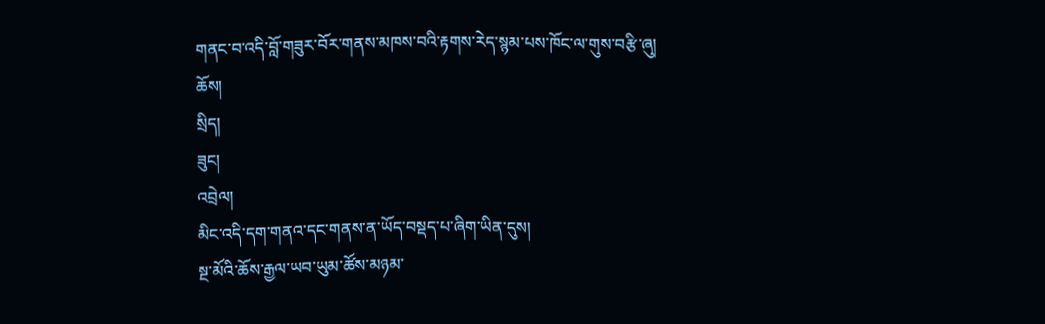གནང་བ་འདི་བློ་གཟུར་བོར་གནས་མཁས་བའི་རྟགས་རེད་སྙམ་པས་ཁོང་ལ་གུས་བརྩི་ཞུ།
ཆོས།
སྲིད།
ཟུང།
འབྲེལ།
མིང་འདི་དག་གནའ་དང་གནས་ན་ཡོད་བསྡད་པ་ཞིག་ཡིན་དུས།
སྔ་མོའི་ཆོས་རྒྱལ་ཡབ་ཡུམ་ཚོས་མཉམ་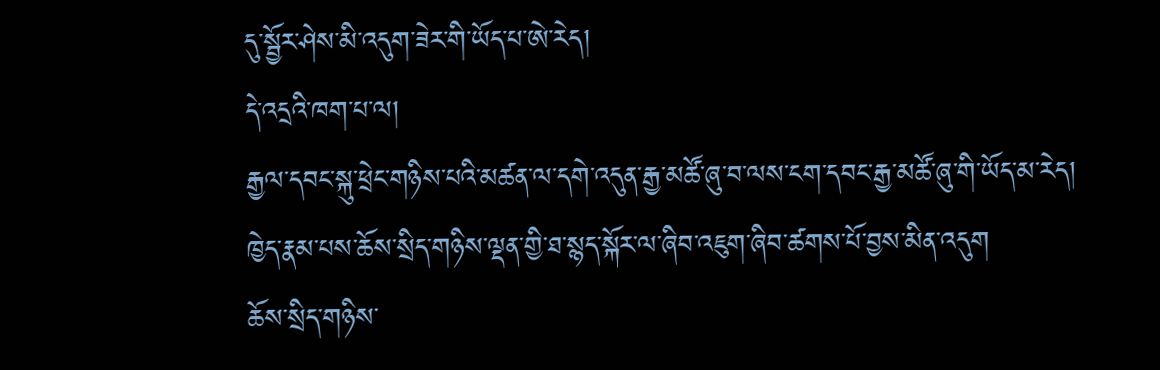དུ་སྦྱོར་ཤེས་མི་འདུག་ཟེར་གི་ཡོད་པ་ཨེ་རེད།
དེ་འདྲའི་ཁག་པ་ལ།
རྒྱལ་དབང་སྐུ་ཕྲེང་གཉིས་པའི་མཚན་ལ་དགེ་འདུན་རྒྱ་མཚོ་ཞུ་བ་ལས་ངག་དབང་རྒྱ་མཚོ་ཞུ་གི་ཡོད་མ་རེད།
ཁྱེད་རྣམ་པས་ཆོས་སྲིད་གཉིས་ལྡན་གྱི་ཐ་སྙད་སྐོར་ལ་ཞིབ་འཇུག་ཞིབ་ཚགས་པོ་བྱས་མིན་འདུག
ཆོས་སྲིད་གཉིས་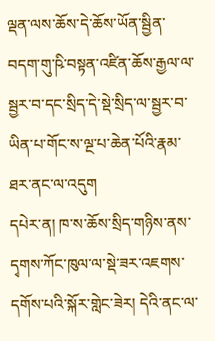ལྡན་ལས་ཆོས་དེ་ཆོས་ཡོན་སྦྱིན་བདག་གུ་ཥི་བསྟན་འཛིན་ཆོས་རྒྱལ་ལ་སྦྱར་བ་དང་སྲིད་དེ་སྡེ་སྲིད་ལ་སྦྱར་བ་ཡིན་པ་གོང་ས་ལྔ་པ་ཆེན་པོའི་རྣམ་ཐར་ནང་ལ་འདུག
དཔེར་ན། ཁ་ས་ཆོས་སྲིད་གཉིས་ནས་དྭགས་ཀོང་ཁུལ་ལ་སྡེ་ཟར་འཇགས་དགོས་པའི་སྐོར་གླེང་ཟེར། དེའི་ནང་ལ་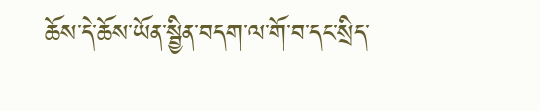ཆོས་དེ་ཆོས་ཡོན་སྦྱིན་བདག་ལ་གོ་བ་དང་སྲིད་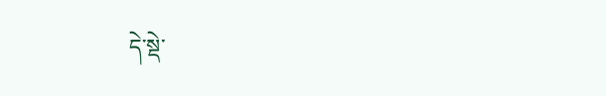དེ་སྡེ་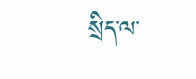སྲིད་ལ་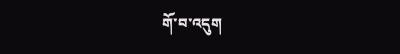གོ་བ་འདུག